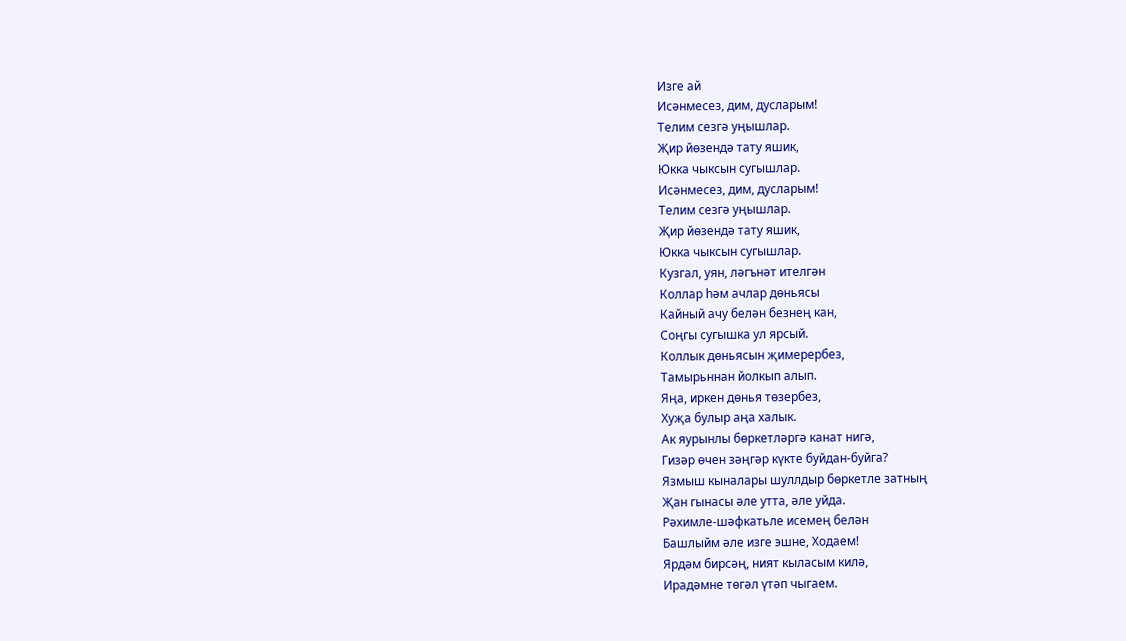Изге ай
Исәнмесез, дим, дусларым!
Телим сезгә уңышлар.
Җир йөзендә тату яшик,
Юкка чыксын сугышлар.
Исәнмесез, дим, дусларым!
Телим сезгә уңышлар.
Җир йөзендә тату яшик,
Юкка чыксын сугышлар.
Кузгал, уян, ләгънәт ителгән
Коллар һәм ачлар дөньясы
Кайный ачу белән безнең кан,
Соңгы сугышка ул ярсый.
Коллык дөньясын җимерербез,
Тамырьннан йолкып алып.
Яңа, иркен дөнья төзербез,
Хуҗа булыр аңа халык.
Ак яурынлы бөркетләргә канат нигә,
Гизәр өчен зәңгәр күкте буйдан-буйга?
Язмыш кыналары шуллдыр бөркетле затның
Җан гынасы әле утта, әле уйда.
Рәхимле-шәфкатьле исемең белән
Башлыйм әле изге эшне, Ходаем!
Ярдәм бирсәң, ният кыласым килә,
Ирадәмне төгәл үтәп чыгаем.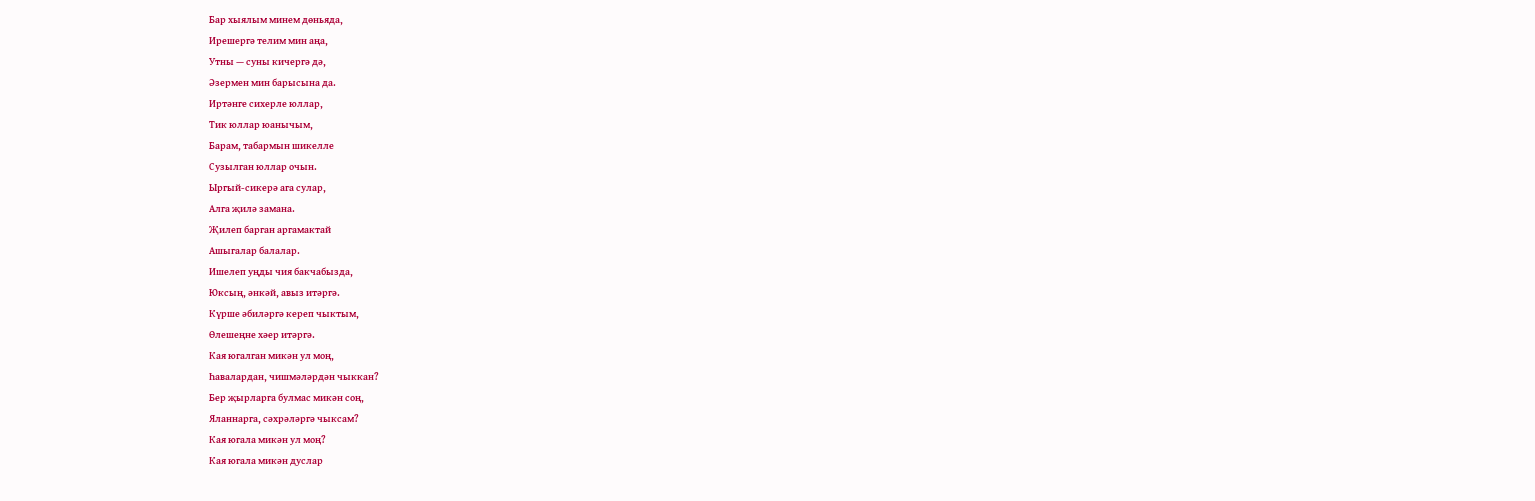Бар хыялым минем дөньяда,
Ирешергә телим мин аңа,
Утны — суны кичергә дә,
Әзермен мин барысына да.
Иртәнге сихерле юллар,
Тик юллар юанычым,
Барам, табармын шикелле
Сузылган юллар очын.
Ыргый-сикерә ага сулар,
Алга җилә замана.
Җилеп барган аргамактай
Ашыгалар балалар.
Ишелеп уңды чия бакчабызда,
Юксың, әнкәй, авыз итәргә.
Күрше әбиләргә кереп чыктым,
Өлешеңне хәер итәргә.
Кая югалган микән ул моң,
Һавалардан, чишмәләрдән чыккан?
Бер җырларга булмас микән соң,
Яланнарга, сәхрәләргә чыксам?
Кая югала микән ул моң?
Кая югала микән дуслар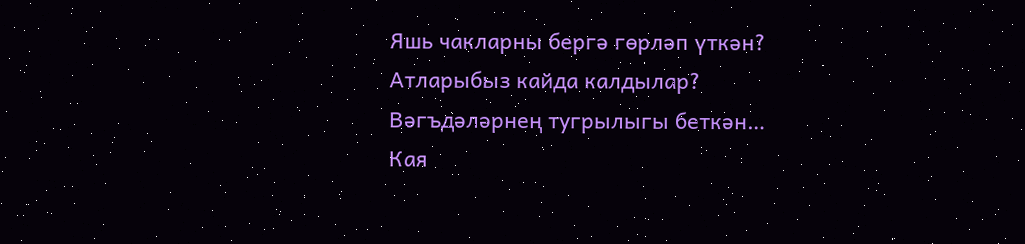Яшь чакларны бергә гөрләп үткән?
Атларыбыз кайда калдылар?
Вәгъдәләрнең тугрылыгы беткән…
Кая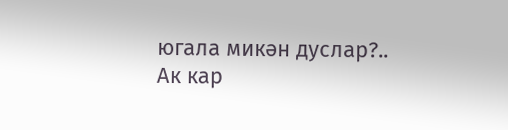югала микән дуслар?..
Ак кар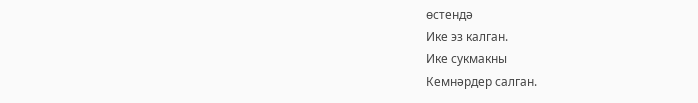өстендә
Ике эз калган.
Ике сукмакны
Кемнәрдер салган.